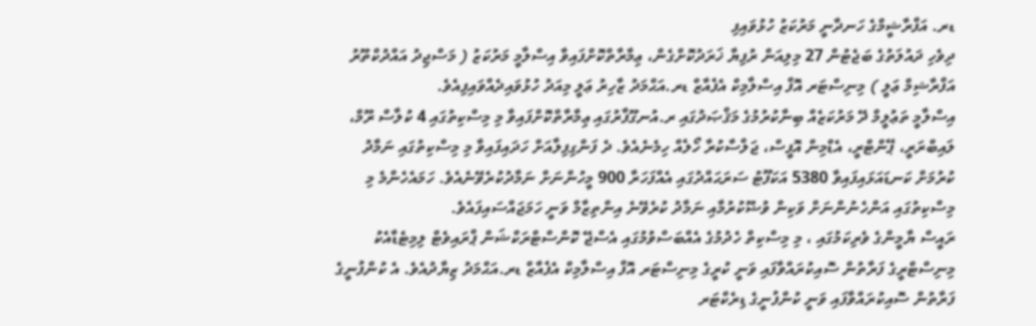ޑރ. އަފްރާޝީމްގެ ހަނދާނީ މަރުކަޒު ހުޅުވައިފި
ދިވެހި ދައުލަތުގެ ބަޖެޓުން 27 މިލިއަން ރުފިޔާ ޚަރަދުކޮށްގެން، ޢިމާރާތްކޮށްފައިވާ އިސްލާމީ މަރުކަޒު ( މަސްޖިދު އައްދުކްތޫރު އަފްރާޝިމް ޢަލީ ) މިނިސްޓަރ އޮފް އިސްލާމިކް އެފެއާޒް ޑރ.އަޙްމަދު ޒާހިރު ޢަލީ މިއަދު ހުޅުވައިދެއްވައިފިއެވެ.
އިސްލާމީ ތަޢުލީމް ދޭ މަރުކަޒެއް ބިނާކުރުމުގެ މަޤްޞަދުގައި ރ.އުނގޫފާރުގައި ޢިމާރާތްކޮށްފައިވާ މި މިސްކިތުގައި 4 ކުލާސް ރޫމް، ލައިބްރަރީ، ޕޭންޓްރީ، އެޑްމިން އޮފީސް، ޖަލްސާކުރާ ހޯލެއް ހިމެނެއެވެ. ދެ ފަންގިފިލާއަށް ހަދައިފައިވާ މި މިސްކިތުގައި ނަމާދު ކުރުމަށް ކަނޑައަޅައިފައިވާ 5380 އަކަފޫޓު ސަރަޙައްދުގައި އެއްފަހަރާ 900 މީހުންނަށް ނަމާދުކުރެވޭނެއެވެ. ހަމައެހެންމެ މި މިސްކިތުގައި އަންހެނުންނަށް ވަކިން ވުޟޫކުރުމާއި ނަމާދު ކުރެވޭނެ އިންތިޒާމް ވަނީ ހަމަޖައްސައިފައެވެ.
ރައީސް ޔާމީންގެ ވެރިކަމުގައި ، މި މިސްކިތް ހެދުމުގެ އެއްބަސްވުމުގައި އެސްޖޭ ކޮންސްޓްރަކްޝަން ޕްރައިވެޓް ލިމިޓެޑާއެކު މިނިސްޓްރީގެ ފަރާތުން ސޮއިކުރައްވާފައި ވަނީ ކުރީގެ މިނިސްޓަރ އޮފް އިސްލާމިކް އެފެއާޒް ޑރ.އަޙްމަދު ޒިޔާދުއެވެ. އެ ކުންފުނީގެ ފަރާތުން ސޮއިކުރައްވާފައި ވަނީ ކުންފުނީގެ ޑިރެކްޓަރ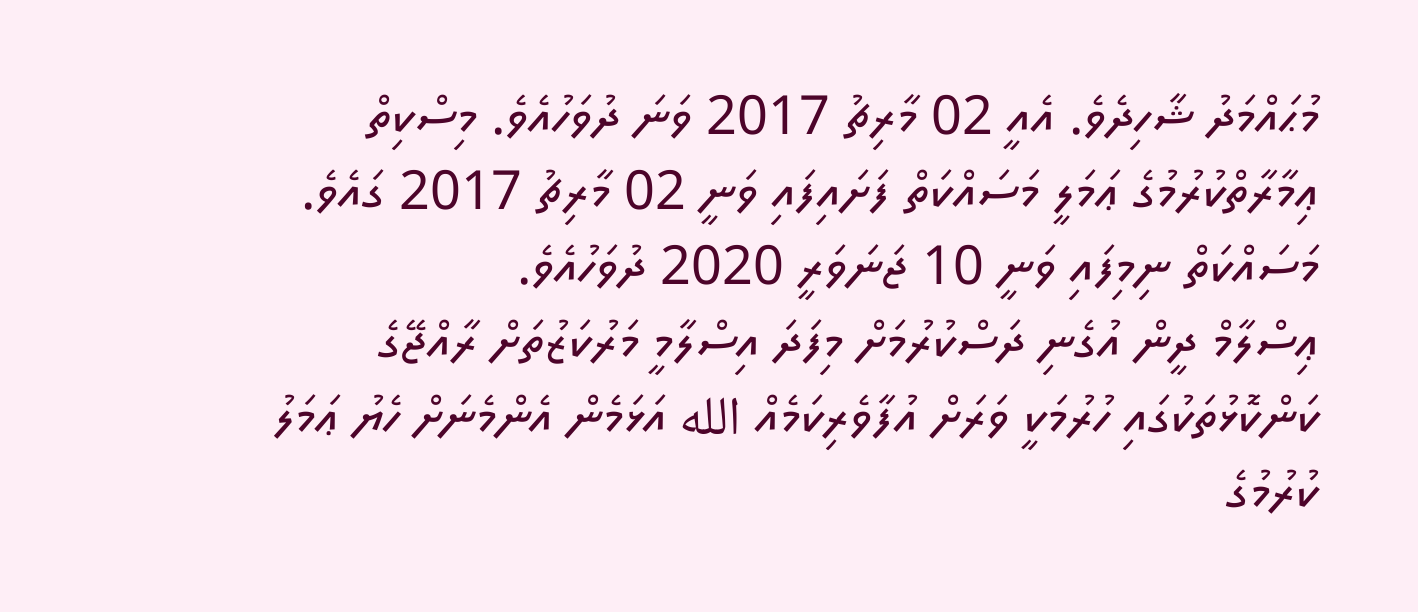މުޙައްމަދު ޝާހިދެވެ. އެއީ 02 މާރިޗު 2017 ވަނަ ދުވަހުއެވެ. މިސްކިތް ޢިމާރާތްކުރުމުގެ ޢަމަލީ މަސައްކަތް ފަށައިފައި ވަނީ 02 މާރިޗު 2017 ގައެވެ. މަސައްކަތް ނިމިފައި ވަނީ 10 ޖަނަވަރީ 2020 ދުވަހުއެވެ.
ޢިސްލާމް ދީން އުގެނި ދަސްކުރުމަށް މިފަދަ އިސްލާމީ މަރުކަޒުތަށް ރާއްޖޭގެ ކަންކޮޅުތަކުގައި ހުރުމަކީ ވަރަށް އުފާވެރިކަމެއް الله އަޅަމެން އެންމެނަށް ހެޔު ޢަމަލު ކުރުމުގެ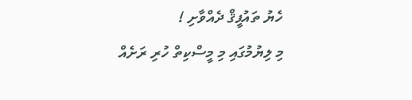ހެޔު ތައުފީޤް ދެއްވާށި !
މި ލިޔުމުގައި މި މީސްކިތް ހުރި ރަށެއް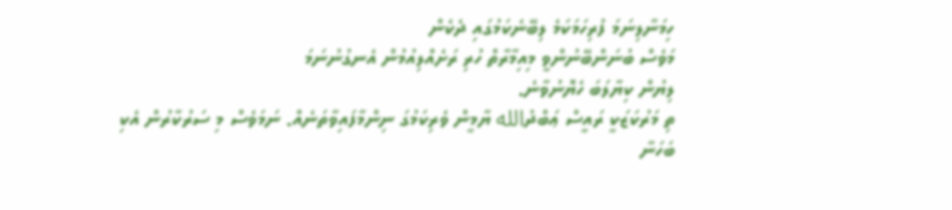ހިމަނާލިނަމަ ފުރިހަމަކަމެ ލިބޭނެކަމުގައި ދެކެން
މަވެސް ބުނަންބޭނުންވީ މިއިމާރާތް ހުރި ރަށެއްލިއުމުން އެނގުނުނަމަ
ލިޔުން ކިޔާލަބަ ހެޔޮނުވާނެ.
ތި މަރުކަޒަކީ ރައީސް ޢަބްދުالله ޔާމީން ވެރިކަމުގަ ނިންމާފައިވާތަނެއް. ނަމަވެސް މި ސަރުކާރުން އެކި ބަހަނާ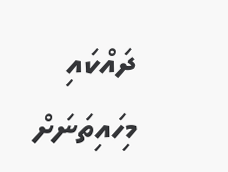ދައްކައި މިހައިތަނަށް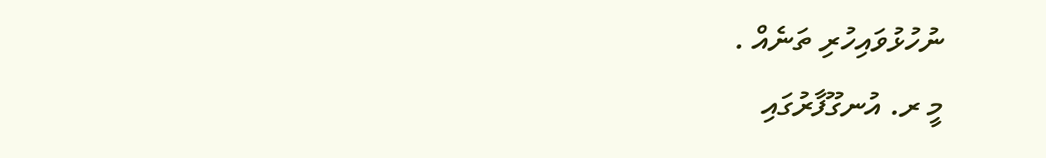ނުހުޅުވައިހުރި ތަނެއް .
މީ ރ. އުނގޫފާރުގައި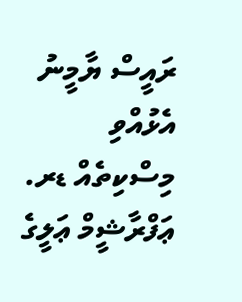ރައީސް ޔާމީނު އެޅުއްވި މިސްކިތެއް ޑރ. ޢަފްރާޝީމް ޢަލީގެ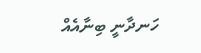ހަނދާނީ ބިނާއެއް